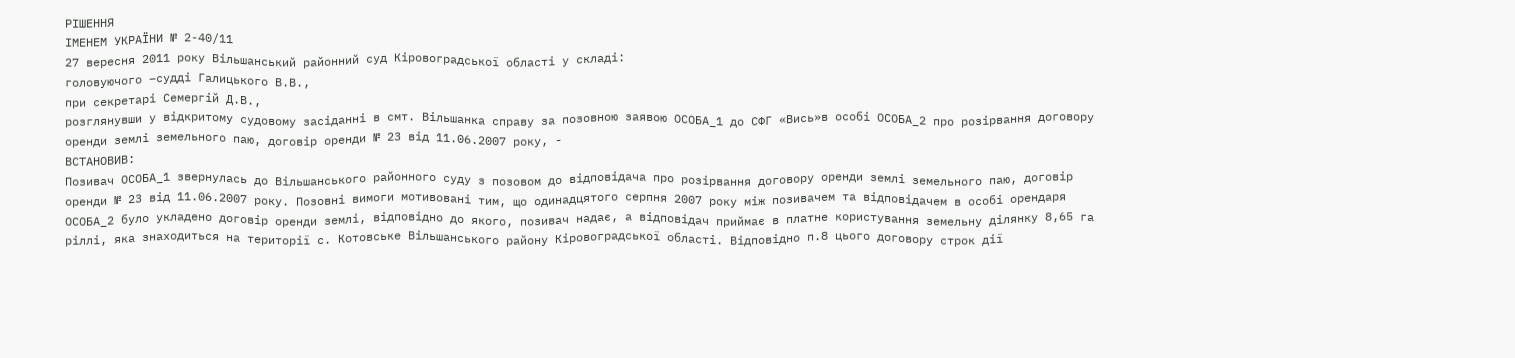РІШЕННЯ
ІМЕНЕМ УКРАЇНИ № 2-40/11
27 вересня 2011 року Вільшанський районний суд Кіровоградської області у складі:
головуючого –судді Галицького В.В.,
при секретарі Семергій Д.В.,
розглянувши у відкритому судовому засіданні в смт. Вільшанка справу за позовною заявою ОСОБА_1 до СФГ «Вись»в особі ОСОБА_2 про розірвання договору оренди землі земельного паю, договір оренди № 23 від 11.06.2007 року, -
ВСТАНОВИВ:
Позивач ОСОБА_1 звернулась до Вільшанського районного суду з позовом до відповідача про розірвання договору оренди землі земельного паю, договір оренди № 23 від 11.06.2007 року. Позовні вимоги мотивовані тим, що одинадцятого серпня 2007 року між позивачем та відповідачем в особі орендаря ОСОБА_2 було укладено договір оренди землі, відповідно до якого, позивач надає, а відповідач приймає в платне користування земельну ділянку 8,65 га ріллі, яка знаходиться на території с. Котовське Вільшанського району Кіровоградської області. Відповідно п.8 цього договору строк дії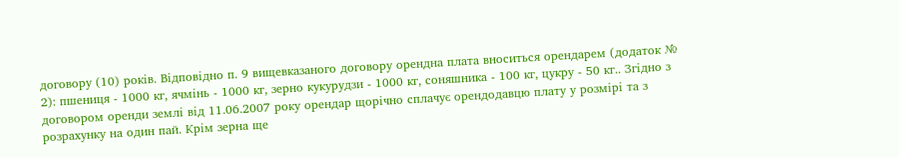договору (10) років. Відповідно п. 9 вищевказаного договору орендна плата вноситься орендарем (додаток № 2): пшениця - 1000 кг, ячмінь - 1000 кг, зерно кукурудзи - 1000 кг, соняшника - 100 кг, цукру - 50 кг.. Згідно з договором оренди землі від 11.06.2007 року орендар щорічно сплачує орендодавцю плату у розмірі та з розрахунку на один пай. Крім зерна ще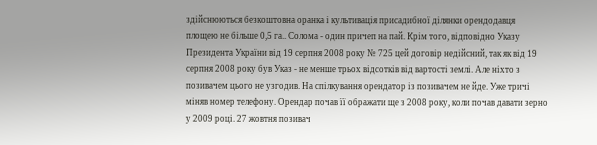здійснюються безкоштовна оранка і культивація присадибної ділянки орендодавця площею не більше 0,5 га.. Солома - один причеп на пай. Крім того, відповідно Указу Президента України від 19 серпня 2008 року № 725 цей договір недійсний, так як від 19 серпня 2008 року був Указ - не менше трьох відсотків від вартості землі. Але ніхто з позивачем цього не узгодив. На спілкування орендатор із позивачем не йде. Уже тричі міняв номер телефону. Орендар почав її ображати ще з 2008 року, коли почав давати зерно у 2009 році. 27 жовтня позивач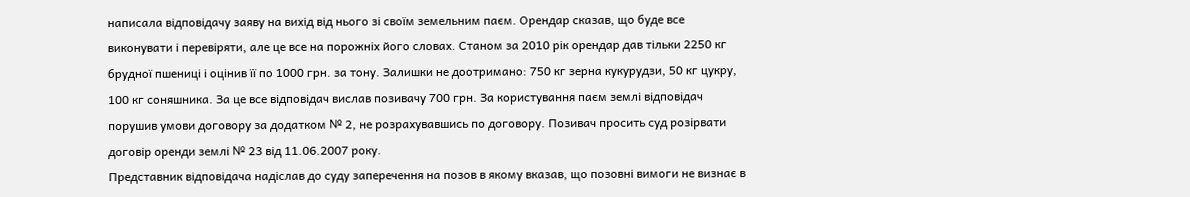написала відповідачу заяву на вихід від нього зі своїм земельним паєм. Орендар сказав, що буде все виконувати і перевіряти, але це все на порожніх його словах. Станом за 2010 рік орендар дав тільки 2250 кг брудної пшениці і оцінив її по 1000 грн. за тону. Залишки не доотримано: 750 кг зерна кукурудзи, 50 кг цукру, 100 кг соняшника. За це все відповідач вислав позивачу 700 грн. За користування паєм землі відповідач порушив умови договору за додатком № 2, не розрахувавшись по договору. Позивач просить суд розірвати договір оренди землі № 23 від 11.06.2007 року.
Представник відповідача надіслав до суду заперечення на позов в якому вказав, що позовні вимоги не визнає в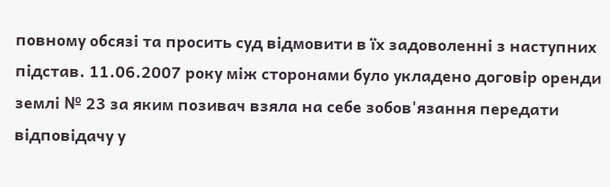повному обсязі та просить суд відмовити в їх задоволенні з наступних підстав. 11.06.2007 року між сторонами було укладено договір оренди землі № 23 за яким позивач взяла на себе зобов'язання передати відповідачу у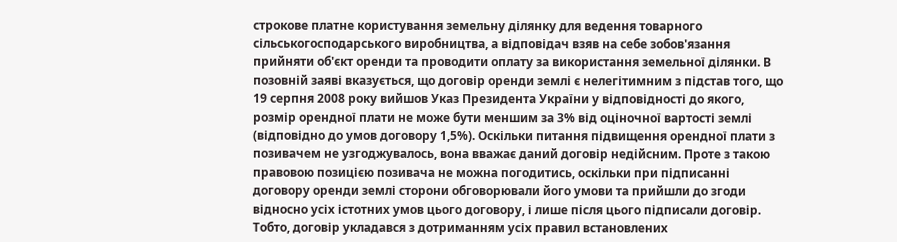строкове платне користування земельну ділянку для ведення товарного сільськогосподарського виробництва, а відповідач взяв на себе зобов'язання прийняти об'єкт оренди та проводити оплату за використання земельної ділянки. В позовній заяві вказується, що договір оренди землі є нелегітимним з підстав того, що 19 серпня 2008 року вийшов Указ Президента України у відповідності до якого, розмір орендної плати не може бути меншим за 3% від оціночної вартості землі (відповідно до умов договору 1,5%). Оскільки питання підвищення орендної плати з позивачем не узгоджувалось, вона вважає даний договір недійсним. Проте з такою правовою позицією позивача не можна погодитись, оскільки при підписанні договору оренди землі сторони обговорювали його умови та прийшли до згоди відносно усіх істотних умов цього договору, і лише після цього підписали договір. Тобто, договір укладався з дотриманням усіх правил встановлених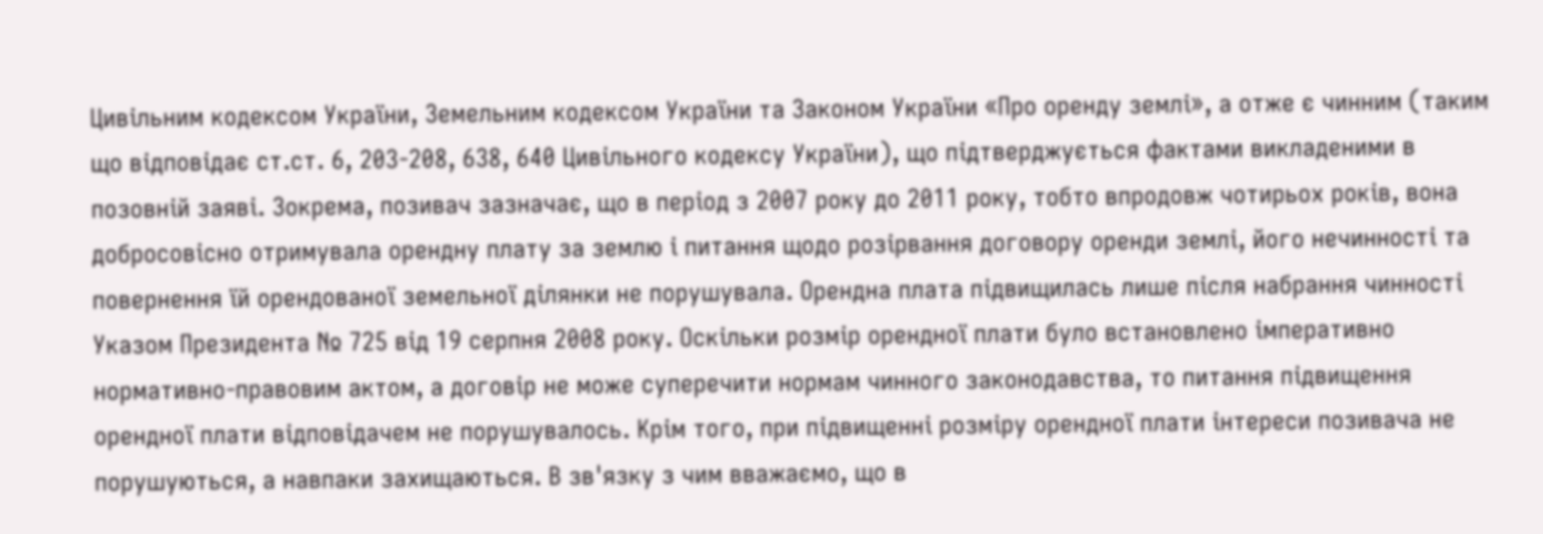Цивільним кодексом України, Земельним кодексом України та Законом України «Про оренду землі», а отже є чинним (таким що відповідає ст.ст. 6, 203-208, 638, 640 Цивільного кодексу України), що підтверджується фактами викладеними в позовній заяві. Зокрема, позивач зазначає, що в період з 2007 року до 2011 року, тобто впродовж чотирьох років, вона добросовісно отримувала орендну плату за землю і питання щодо розірвання договору оренди землі, його нечинності та повернення їй орендованої земельної ділянки не порушувала. Орендна плата підвищилась лише після набрання чинності Указом Президента № 725 від 19 серпня 2008 року. Оскільки розмір орендної плати було встановлено імперативно нормативно-правовим актом, а договір не може суперечити нормам чинного законодавства, то питання підвищення орендної плати відповідачем не порушувалось. Крім того, при підвищенні розміру орендної плати інтереси позивача не порушуються, а навпаки захищаються. В зв'язку з чим вважаємо, що в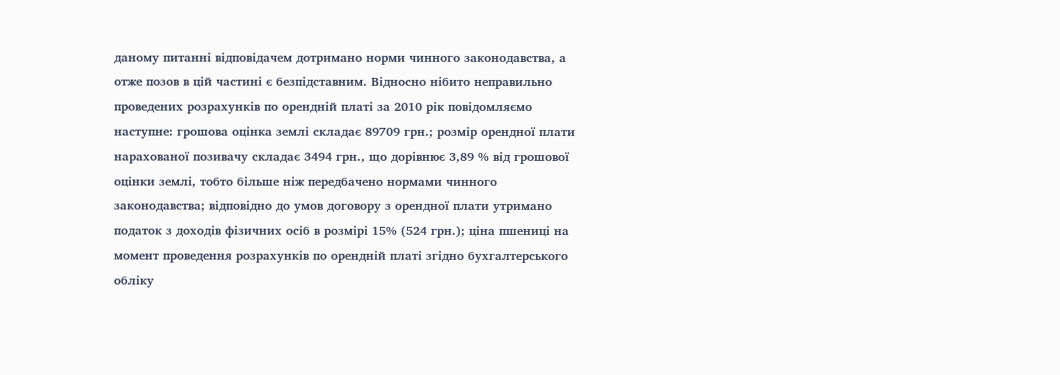даному питанні відповідачем дотримано норми чинного законодавства, а отже позов в цій частині є безпідставним. Відносно нібито неправильно проведених розрахунків по орендній платі за 2010 рік повідомляємо наступне: грошова оцінка землі складає 89709 грн.; розмір орендної плати нарахованої позивачу складає 3494 грн., що дорівнює 3,89 % від грошової оцінки землі, тобто більше ніж передбачено нормами чинного законодавства; відповідно до умов договору з орендної плати утримано податок з доходів фізичних осіб в розмірі 15% (524 грн.); ціна пшениці на момент проведення розрахунків по орендній платі згідно бухгалтерського обліку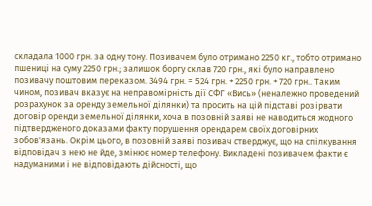складала 1000 грн. за одну тону. Позивачем було отримано 2250 кг., тобто отримано пшениці на суму 2250 грн.; залишок боргу склав 720 грн., які було направлено позивачу поштовим переказом. 3494 грн. = 524 грн. + 2250 грн. + 720 грн.. Таким чином, позивач вказує на неправомірність дії СФГ «Вись» (неналежно проведений розрахунок за оренду земельної ділянки) та просить на цій підставі розірвати договір оренди земельної ділянки, хоча в позовній заяві не наводиться жодного підтвердженого доказами факту порушення орендарем своїх договірних зобов'язань. Окрім цього, в позовній заяві позивач стверджує, що на спілкування відповідач з нею не йде, змінює номер телефону. Викладені позивачем факти є надуманими і не відповідають дійсності, що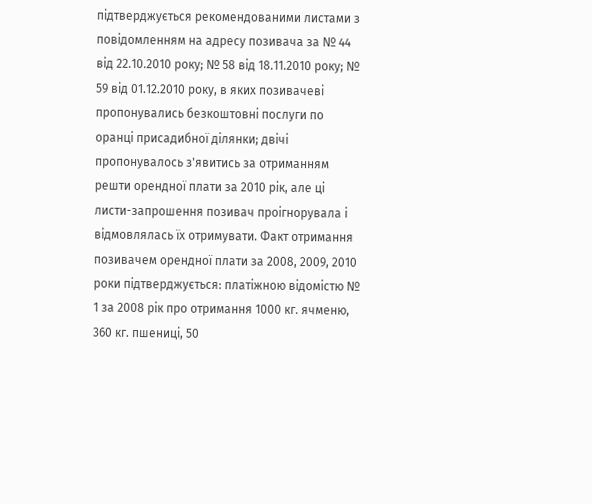підтверджується рекомендованими листами з повідомленням на адресу позивача за № 44 від 22.10.2010 року; № 58 від 18.11.2010 року; № 59 від 01.12.2010 року, в яких позивачеві пропонувались безкоштовні послуги по оранці присадибної ділянки; двічі пропонувалось з'явитись за отриманням решти орендної плати за 2010 рік, але ці листи-запрошення позивач проігнорувала і відмовлялась їх отримувати. Факт отримання позивачем орендної плати за 2008, 2009, 2010 роки підтверджується: платіжною відомістю № 1 за 2008 рік про отримання 1000 кг. ячменю, 360 кг. пшениці, 50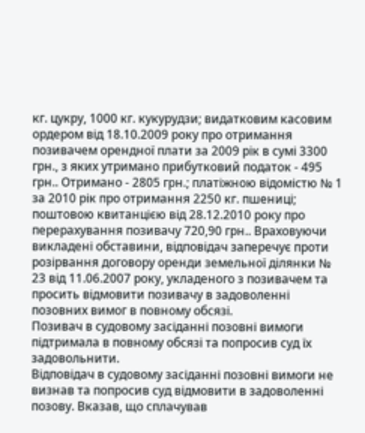кг. цукру, 1000 кг. кукурудзи; видатковим касовим ордером від 18.10.2009 року про отримання позивачем орендної плати за 2009 рік в сумі 3300 грн., з яких утримано прибутковий податок - 495 грн.. Отримано - 2805 грн.; платіжною відомістю № 1 за 2010 рік про отримання 2250 кг. пшениці; поштовою квитанцією від 28.12.2010 року про перерахування позивачу 720,90 грн.. Враховуючи викладені обставини, відповідач заперечує проти розірвання договору оренди земельної ділянки № 23 від 11.06.2007 року, укладеного з позивачем та просить відмовити позивачу в задоволенні позовних вимог в повному обсязі.
Позивач в судовому засіданні позовні вимоги підтримала в повному обсязі та попросив суд їх задовольнити.
Відповідач в судовому засіданні позовні вимоги не визнав та попросив суд відмовити в задоволенні позову. Вказав, що сплачував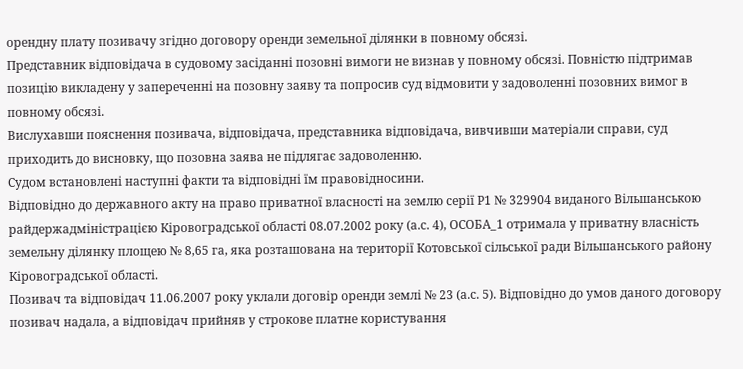орендну плату позивачу згідно договору оренди земельної ділянки в повному обсязі.
Представник відповідача в судовому засіданні позовні вимоги не визнав у повному обсязі. Повністю підтримав позицію викладену у запереченні на позовну заяву та попросив суд відмовити у задоволенні позовних вимог в повному обсязі.
Вислухавши пояснення позивача, відповідача, представника відповідача, вивчивши матеріали справи, суд приходить до висновку, що позовна заява не підлягає задоволенню.
Судом встановлені наступні факти та відповідні їм правовідносини.
Відповідно до державного акту на право приватної власності на землю серії Р1 № 329904 виданого Вільшанською райдержадміністрацією Кіровоградської області 08.07.2002 року (а.с. 4), ОСОБА_1 отримала у приватну власність земельну ділянку площею № 8,65 га, яка розташована на території Котовської сільської ради Вільшанського району Кіровоградської області.
Позивач та відповідач 11.06.2007 року уклали договір оренди землі № 23 (а.с. 5). Відповідно до умов даного договору позивач надала, а відповідач прийняв у строкове платне користування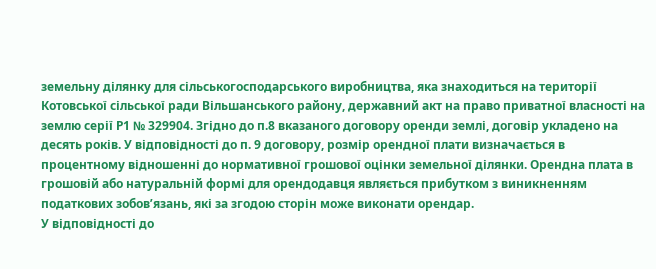земельну ділянку для сільськогосподарського виробництва, яка знаходиться на території Котовської сільської ради Вільшанського району, державний акт на право приватної власності на землю серії Р1 № 329904. Згідно до п.8 вказаного договору оренди землі, договір укладено на десять років. У відповідності до п. 9 договору, розмір орендної плати визначається в процентному відношенні до нормативної грошової оцінки земельної ділянки. Орендна плата в грошовій або натуральній формі для орендодавця являється прибутком з виникненням податкових зобов’язань, які за згодою сторін може виконати орендар.
У відповідності до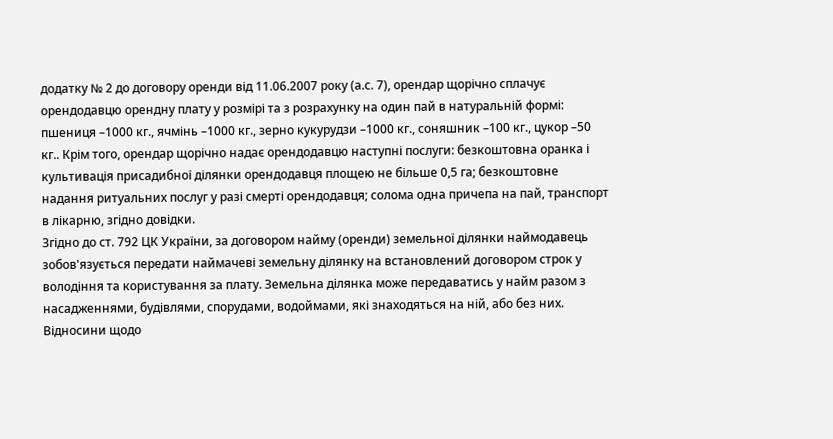додатку № 2 до договору оренди від 11.06.2007 року (а.с. 7), орендар щорічно сплачує орендодавцю орендну плату у розмірі та з розрахунку на один пай в натуральній формі: пшениця –1000 кг., ячмінь –1000 кг., зерно кукурудзи –1000 кг., соняшник –100 кг., цукор –50 кг.. Крім того, орендар щорічно надає орендодавцю наступні послуги: безкоштовна оранка і культивація присадибної ділянки орендодавця площею не більше 0,5 га; безкоштовне надання ритуальних послуг у разі смерті орендодавця; солома одна причепа на пай, транспорт в лікарню, згідно довідки.
Згідно до ст. 792 ЦК України, за договором найму (оренди) земельної ділянки наймодавець зобов'язується передати наймачеві земельну ділянку на встановлений договором строк у володіння та користування за плату. Земельна ділянка може передаватись у найм разом з насадженнями, будівлями, спорудами, водоймами, які знаходяться на ній, або без них. Відносини щодо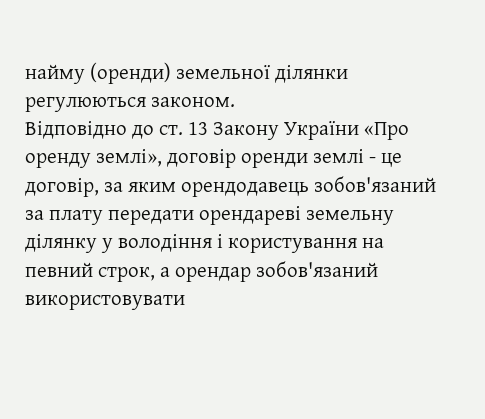найму (оренди) земельної ділянки регулюються законом.
Відповідно до ст. 13 Закону України «Про оренду землі», договір оренди землі - це договір, за яким орендодавець зобов'язаний за плату передати орендареві земельну ділянку у володіння і користування на певний строк, а орендар зобов'язаний використовувати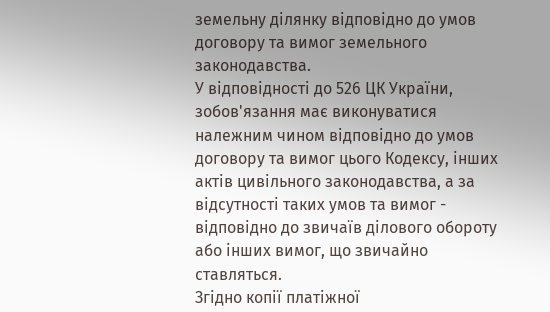земельну ділянку відповідно до умов договору та вимог земельного законодавства.
У відповідності до 526 ЦК України, зобов'язання має виконуватися належним чином відповідно до умов договору та вимог цього Кодексу, інших актів цивільного законодавства, а за відсутності таких умов та вимог - відповідно до звичаїв ділового обороту або інших вимог, що звичайно ставляться.
Згідно копії платіжної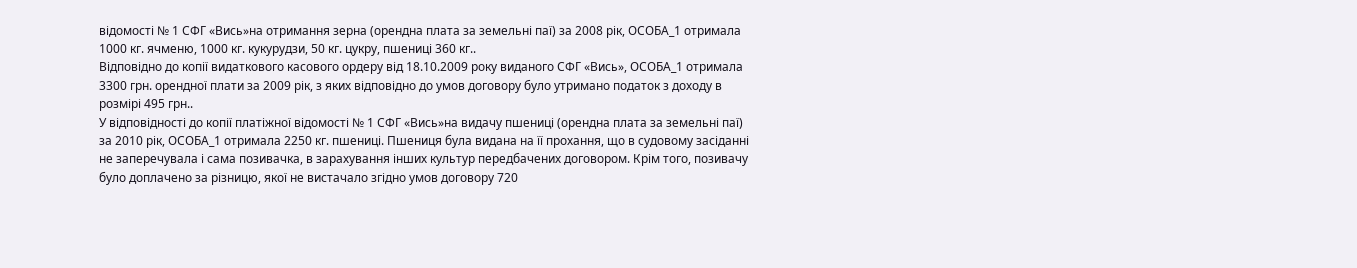відомості № 1 СФГ «Вись»на отримання зерна (орендна плата за земельні паї) за 2008 рік, ОСОБА_1 отримала 1000 кг. ячменю, 1000 кг. кукурудзи, 50 кг. цукру, пшениці 360 кг..
Відповідно до копії видаткового касового ордеру від 18.10.2009 року виданого СФГ «Вись», ОСОБА_1 отримала 3300 грн. орендної плати за 2009 рік, з яких відповідно до умов договору було утримано податок з доходу в розмірі 495 грн..
У відповідності до копії платіжної відомості № 1 СФГ «Вись»на видачу пшениці (орендна плата за земельні паї) за 2010 рік, ОСОБА_1 отримала 2250 кг. пшениці. Пшениця була видана на її прохання, що в судовому засіданні не заперечувала і сама позивачка, в зарахування інших культур передбачених договором. Крім того, позивачу було доплачено за різницю, якої не вистачало згідно умов договору 720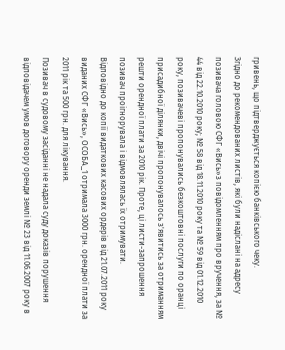гривень, що підтверджується копією банківського чеку.
Згідно до рекомендованих листів, які були надіслані на адресу позивача головою СФГ «Вись»з повідомленням про вручення, за № 44 від 22.10.2010 року; № 58 від 18.11.2010 року та № 59 від 01.12.2010 року, позивачеві пропонувались безкоштовні послуги по оранці присадибної ділянки, двічі пропонувалось з'явитись за отриманням решти орендної плати за 2010 рік. Проте, ці листи-запрошення позивач проігнорувала і відмовлялась їх отримувати.
Відповідно до копії видаткових касових ордерів від 21.07.2011 року виданих СФГ «Вись», ОСОБА_1 отримала 3000 грн. орендної плати за 2011 рік та 500 грн. для лікування.
Позивач в судовому засіданні не надала суду доказів порушення відповідачем умов договору оренди землі № 23 від 11.06.2007 року в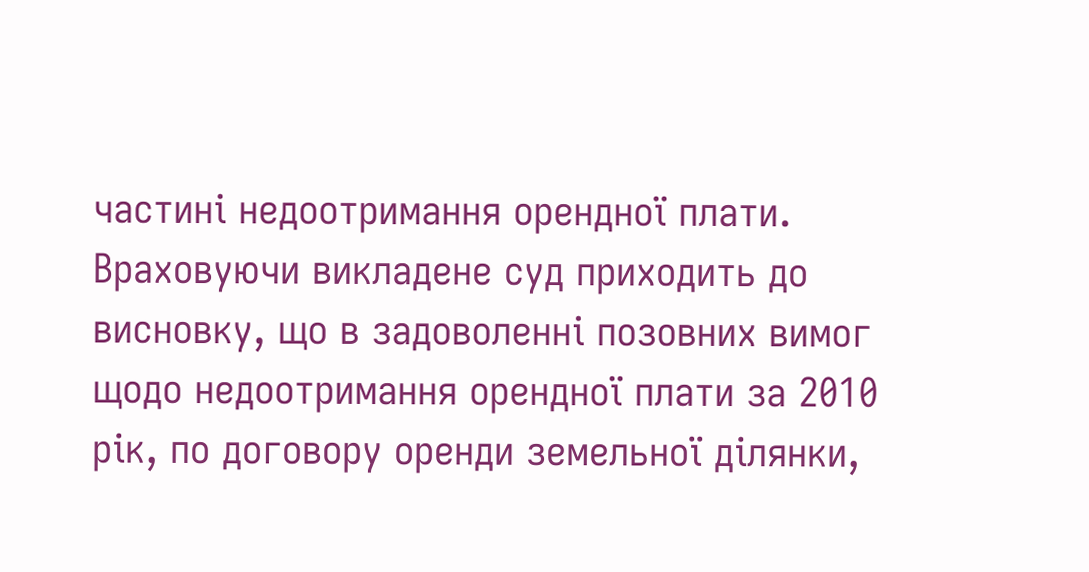частині недоотримання орендної плати.
Враховуючи викладене суд приходить до висновку, що в задоволенні позовних вимог щодо недоотримання орендної плати за 2010 рік, по договору оренди земельної ділянки,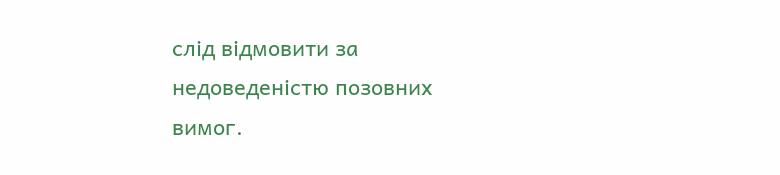слід відмовити за недоведеністю позовних вимог.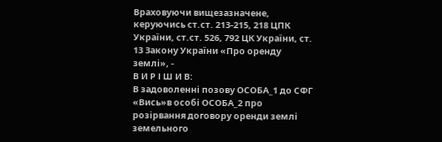Враховуючи вищезазначене, керуючись ст.ст. 213-215, 218 ЦПК України, ст.ст. 526, 792 ЦК України, ст. 13 Закону України «Про оренду землі», -
В И Р І Ш И В:
В задоволенні позову ОСОБА_1 до СФГ «Вись»в особі ОСОБА_2 про розірвання договору оренди землі земельного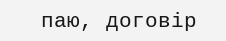паю, договір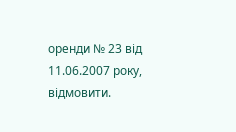оренди № 23 від 11.06.2007 року, відмовити.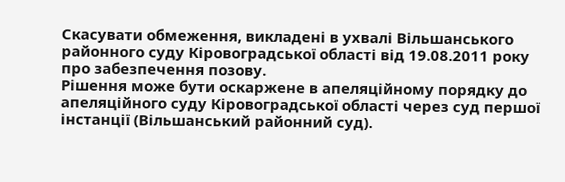Скасувати обмеження, викладені в ухвалі Вільшанського районного суду Кіровоградської області від 19.08.2011 року про забезпечення позову.
Рішення може бути оскаржене в апеляційному порядку до апеляційного суду Кіровоградської області через суд першої інстанції (Вільшанський районний суд).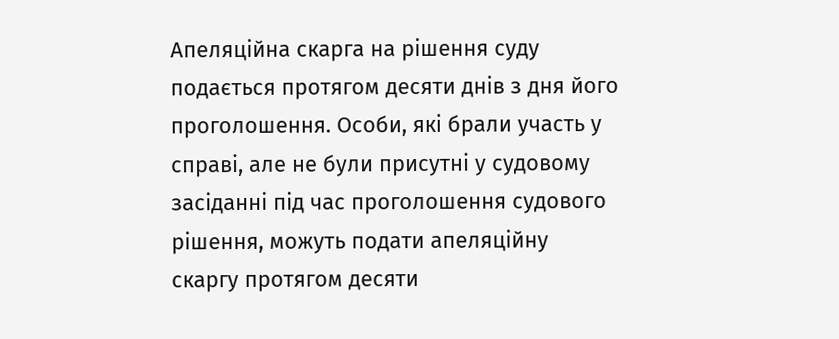Апеляційна скарга на рішення суду подається протягом десяти днів з дня його проголошення. Особи, які брали участь у справі, але не були присутні у судовому засіданні під час проголошення судового рішення, можуть подати апеляційну скаргу протягом десяти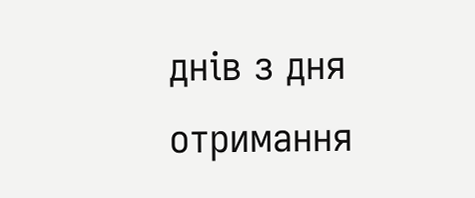днів з дня отримання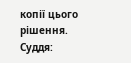копії цього рішення.
Суддя: